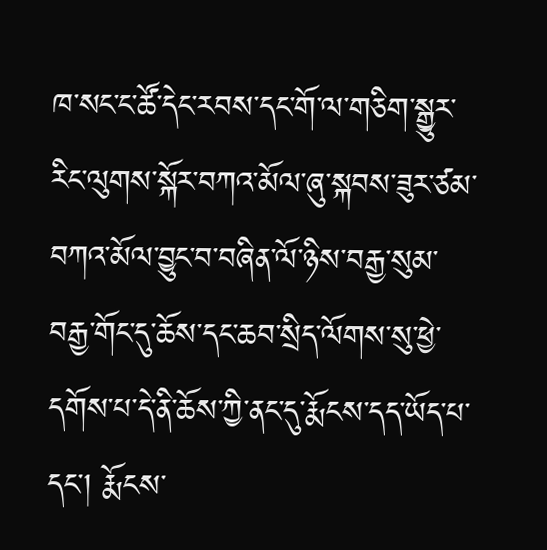ཁ་སང་ང་ཚོ་དེང་རབས་དང་གོ་ལ་གཅིག་སྒྱུར་རིང་ལུགས་སྐོར་བཀའ་མོལ་ཞུ་སྐབས་ཟུར་ཙམ་བཀའ་མོལ་བྱུང་བ་བཞིན་ལོ་ཉིས་བརྒྱ་སུམ་བརྒྱ་གོང་དུ་ཆོས་དང་ཆབ་སྲིད་ལོགས་སུ་ཕྱེ་དགོས་པ་དེ་ནི་ཆོས་ཀྱི་ནང་དུ་རྨོངས་དད་ཡོད་པ་དང་། རྨོངས་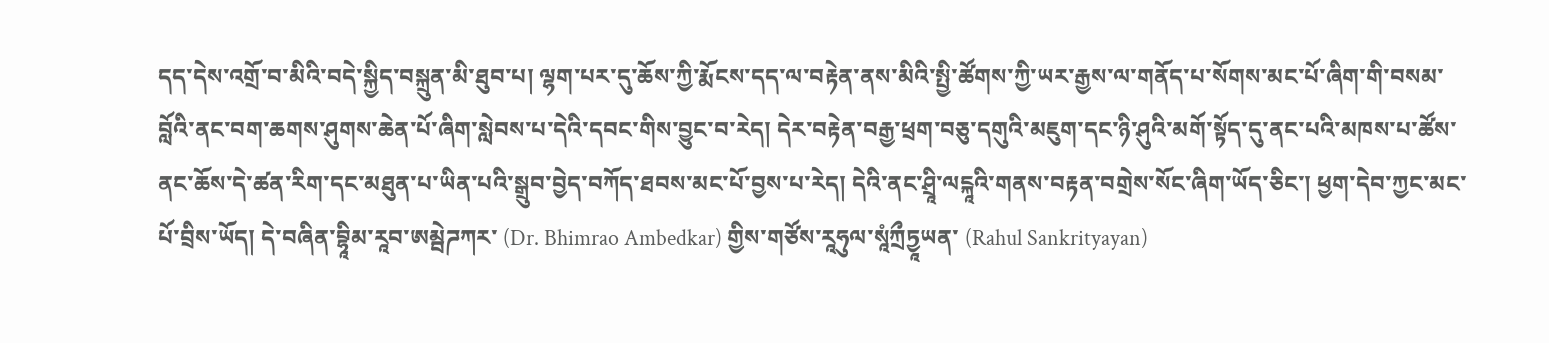དད་དེས་འགྲོ་བ་མིའི་བདེ་སྐྱིད་བསྐྲུན་མི་ཐུབ་པ། ལྷག་པར་དུ་ཆོས་ཀྱི་རྨོངས་དད་ལ་བརྟེན་ནས་མིའི་སྤྱི་ཚོགས་ཀྱི་ཡར་རྒྱས་ལ་གནོད་པ་སོགས་མང་པོ་ཞིག་གི་བསམ་བློའི་ནང་བག་ཆགས་ཤུགས་ཆེན་པོ་ཞིག་སླེབས་པ་དེའི་དབང་གིས་བྱུང་བ་རེད། དེར་བརྟེན་བརྒྱ་ཕྲག་བཅུ་དགུའི་མཇུག་དང་ཉི་ཤུའི་མགོ་སྟོད་དུ་ནང་པའི་མཁས་པ་ཚོས་ནང་ཆོས་དེ་ཚན་རིག་དང་མཐུན་པ་ཡིན་པའི་སྒྲུབ་བྱེད་བཀོད་ཐབས་མང་པོ་བྱས་པ་རེད། དེའི་ནང་ཤྲཱི་ལངྐཱའི་གནས་བརྟན་བགྲེས་སོང་ཞིག་ཡོད་ཅིང་། ཕྱག་དེབ་ཀྱང་མང་པོ་བྲིས་ཡོད། དེ་བཞིན་བྷཱིམ་རཱབ་ཨམྦེཌཀར་ (Dr. Bhimrao Ambedkar) གྱིས་གཙོས་རཱཧུལ་སཱཾཀྲྀཏྱཱཡན་ (Rahul Sankrityayan)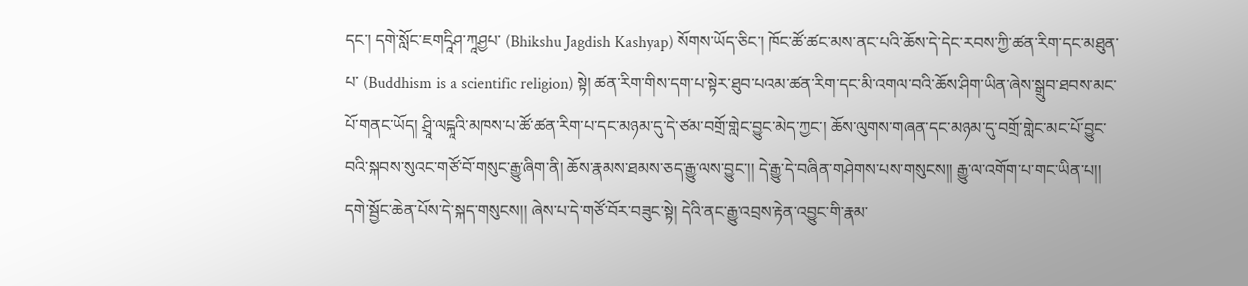དང་། དགེ་སློང་ཇགདཱིཤ་ཀཱཤྱཔ་ (Bhikshu Jagdish Kashyap) སོགས་ཡོད་ཅིང་། ཁོང་ཚོ་ཚང་མས་ནང་པའི་ཆོས་དེ་དེང་རབས་ཀྱི་ཚན་རིག་དང་མཐུན་པ་ (Buddhism is a scientific religion) སྟེ། ཚན་རིག་གིས་དག་པ་སྟེར་ཐུབ་པའམ་ཚན་རིག་དང་མི་འགལ་བའི་ཆོས་ཤིག་ཡིན་ཞེས་སྒྲུབ་ཐབས་མང་པོ་གནང་ཡོད། ཤྲཱི་ལངྐཱའི་མཁས་པ་ཚོ་ཚན་རིག་པ་དང་མཉམ་དུ་དེ་ཙམ་བགྲོ་གླེང་བྱུང་མེད་ཀྱང་། ཆོས་ལུགས་གཞན་དང་མཉམ་དུ་བགྲོ་གླེང་མང་པོ་བྱུང་བའི་སྐབས་སུའང་གཙོ་བོ་གསུང་རྒྱུ་ཞིག་ནི། ཆོས་རྣམས་ཐམས་ཅད་རྒྱུ་ལས་བྱུང་།། དེ་རྒྱུ་དེ་བཞིན་གཤེགས་པས་གསུངས།། རྒྱུ་ལ་འགོག་པ་གང་ཡིན་པ།། དགེ་སྦྱོང་ཆེན་པོས་དེ་སྐད་གསུངས།། ཞེས་པ་དེ་གཙོ་བོར་བཟུང་སྟེ། དེའི་ནང་རྒྱུ་འབྲས་རྟེན་འབྱུང་གི་རྣམ་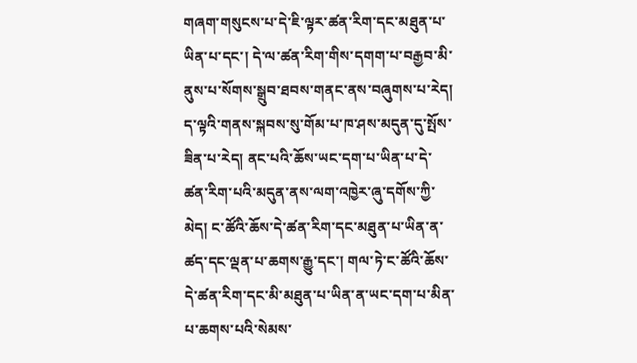གཞག་གསུངས་པ་དེ་ཇི་ལྟར་ཚན་རིག་དང་མཐུན་པ་ཡིན་པ་དང་། དེ་ལ་ཚན་རིག་གིས་དགག་པ་བརྒྱབ་མི་ནུས་པ་སོགས་སྒྲུབ་ཐབས་གནང་ནས་བཞུགས་པ་རེད། ད་ལྟའི་གནས་སྐབས་སུ་གོམ་པ་ཁ་ཤས་མདུན་དུ་སྤོས་ཟིན་པ་རེད། ནང་པའི་ཆོས་ཡང་དག་པ་ཡིན་པ་དེ་ཚན་རིག་པའི་མདུན་ནས་ལག་འཁྱེར་ཞུ་དགོས་ཀྱི་མེད། ང་ཚོའི་ཆོས་དེ་ཚན་རིག་དང་མཐུན་པ་ཡིན་ན་ཚད་དང་ལྡན་པ་ཆགས་རྒྱུ་དང་། གལ་ཏེ་ང་ཚོའི་ཆོས་དེ་ཚན་རིག་དང་མི་མཐུན་པ་ཡིན་ན་ཡང་དག་པ་མིན་པ་ཆགས་པའི་སེམས་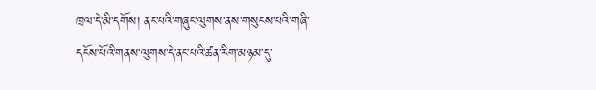ཁྲལ་དེ་མི་དགོས། ནང་པའི་གཞུང་ལུགས་ནས་གསུངས་པའི་གཞི་དངོས་པོའི་གནས་ལུགས་དེ་ནང་པའི་ཚན་རིག་མཉམ་དུ་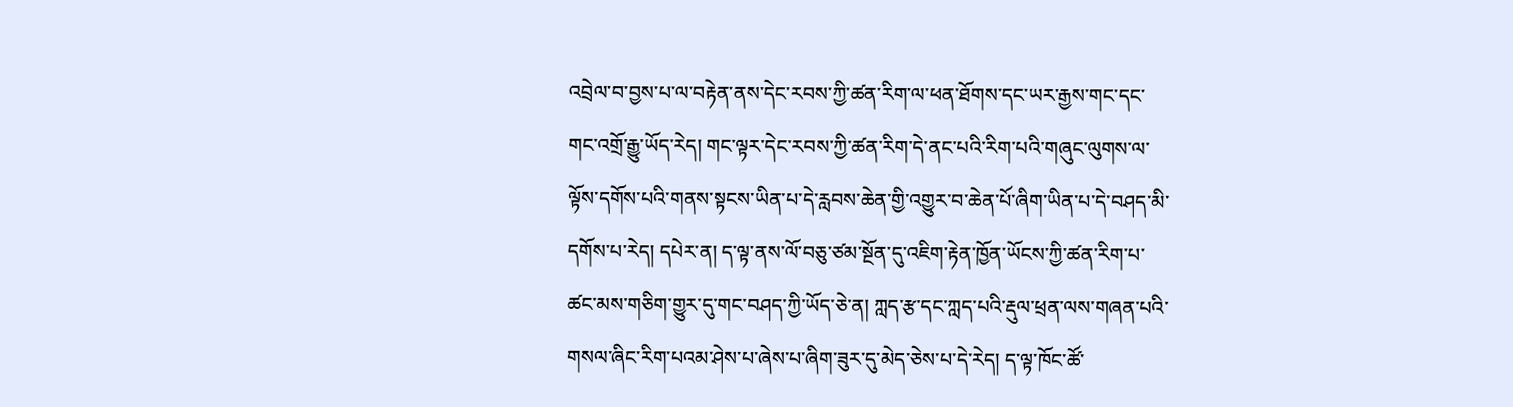འབྲེལ་བ་བྱས་པ་ལ་བརྟེན་ནས་དེང་རབས་ཀྱི་ཚན་རིག་ལ་ཕན་ཐོགས་དང་ཡར་རྒྱས་གང་དང་གང་འགྲོ་རྒྱུ་ཡོད་རེད། གང་ལྟར་དེང་རབས་ཀྱི་ཚན་རིག་དེ་ནང་པའི་རིག་པའི་གཞུང་ལུགས་ལ་ལྟོས་དགོས་པའི་གནས་སྟངས་ཡིན་པ་དེ་རླབས་ཆེན་གྱི་འགྱུར་བ་ཆེན་པོ་ཞིག་ཡིན་པ་དེ་བཤད་མི་དགོས་པ་རེད། དཔེར་ན། ད་ལྟ་ནས་ལོ་བཅུ་ཙམ་སྔོན་དུ་འཇིག་རྟེན་ཁྱོན་ཡོངས་ཀྱི་ཚན་རིག་པ་ཚང་མས་གཅིག་གྱུར་དུ་གང་བཤད་ཀྱི་ཡོད་ཅེ་ན། ཀླད་རྩ་དང་ཀླད་པའི་རྡུལ་ཕྲན་ལས་གཞན་པའི་གསལ་ཞིང་རིག་པའམ་ཤེས་པ་ཞེས་པ་ཞིག་ཟུར་དུ་མེད་ཅེས་པ་དེ་རེད། ད་ལྟ་ཁོང་ཚོ་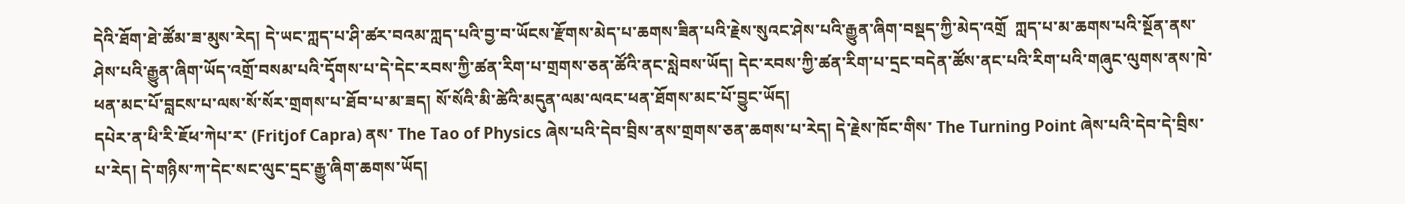དེའི་ཐོག་ཐེ་ཚོམ་ཟ་མུས་རེད། དེ་ཡང་ཀླད་པ་ཤི་ཚར་བའམ་ཀླད་པའི་བྱ་བ་ཡོངས་རྫོགས་མེད་པ་ཆགས་ཟིན་པའི་རྗེས་སུའང་ཤེས་པའི་རྒྱུན་ཞིག་བསྡད་ཀྱི་མེད་འགྲོ  ཀླད་པ་མ་ཆགས་པའི་སྔོན་ནས་ཤེས་པའི་རྒྱུན་ཞིག་ཡོད་འགྲོ་བསམ་པའི་དྭོགས་པ་དེ་དེང་རབས་ཀྱི་ཚན་རིག་པ་གྲགས་ཅན་ཚོའི་ནང་སླེབས་ཡོད། དེང་རབས་ཀྱི་ཚན་རིག་པ་དྲང་བདེན་ཚོས་ནང་པའི་རིག་པའི་གཞུང་ལུགས་ནས་ཁེ་ཕན་མང་པོ་བླངས་པ་ལས་སོ་སོར་གྲགས་པ་ཐོབ་པ་མ་ཟད། སོ་སོའི་མི་ཚེའི་མདུན་ལམ་ལའང་ཕན་ཐོགས་མང་པོ་བྱུང་ཡོད།
དཔེར་ན་ཕི་རི་ཇོཕ་ཀེཔ་ར་ (Fritjof Capra) ནས་ The Tao of Physics ཞེས་པའི་དེབ་བྲིས་ནས་གྲགས་ཅན་ཆགས་པ་རེད། དེ་རྗེས་ཁོང་གིས་ The Turning Point ཞེས་པའི་དེབ་དེ་བྲིས་པ་རེད། དེ་གཉིས་ཀ་དེང་སང་ལུང་དྲང་རྒྱུ་ཞིག་ཆགས་ཡོད།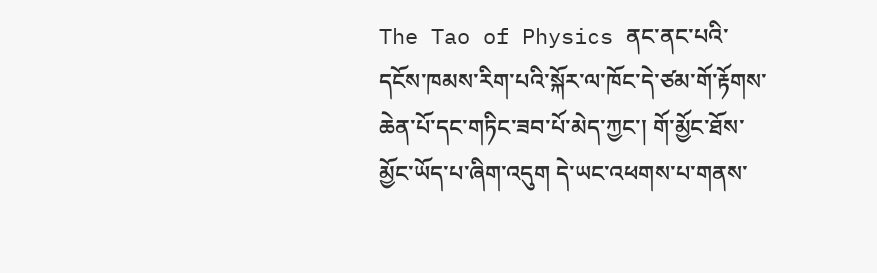The Tao of Physics ནང་ནང་པའི་དངོས་ཁམས་རིག་པའི་སྐོར་ལ་ཁོང་དེ་ཙམ་གོ་རྟོགས་ཆེན་པོ་དང་གཏིང་ཟབ་པོ་མེད་ཀྱང་། གོ་མྱོང་ཐོས་མྱོང་ཡོད་པ་ཞིག་འདུག དེ་ཡང་འཕགས་པ་གནས་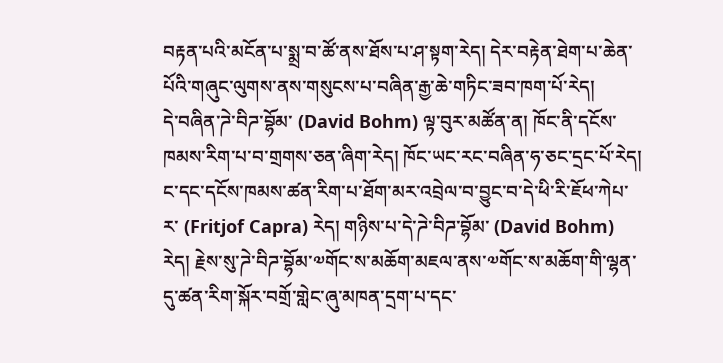བརྟན་པའི་མངོན་པ་སྨྲ་བ་ཚོ་ནས་ཐོས་པ་ཤ་སྟག་རེད། དེར་བརྟེན་ཐེག་པ་ཆེན་པོའི་གཞུང་ལུགས་ནས་གསུངས་པ་བཞིན་རྒྱ་ཆེ་གཏིང་ཟབ་ཁག་པོ་རེད།
དེ་བཞིན་ཌེ་བིཌ་བྷོམ་ (David Bohm) ལྟ་བུར་མཚོན་ན། ཁོང་ནི་དངོས་ཁམས་རིག་པ་བ་གྲགས་ཅན་ཞིག་རེད། ཁོང་ཡང་རང་བཞིན་ཧ་ཅང་དྲང་པོ་རེད། ང་དང་དངོས་ཁམས་ཚན་རིག་པ་ཐོག་མར་འབྲེལ་བ་བྱུང་བ་དེ་ཕི་རི་ཇོཕ་ཀེཔ་ར་ (Fritjof Capra) རེད། གཉིས་པ་དེ་ཌེ་བིཌ་བྷོམ་ (David Bohm) རེད། རྗེས་སུ་ཌེ་བིཌ་བྷོམ་༧གོང་ས་མཆོག་མཇལ་ནས་༧གོང་ས་མཆོག་གི་ལྷན་དུ་ཚན་རིག་སྐོར་བགྲོ་གླེང་ཞུ་མཁན་དྲག་པ་དང་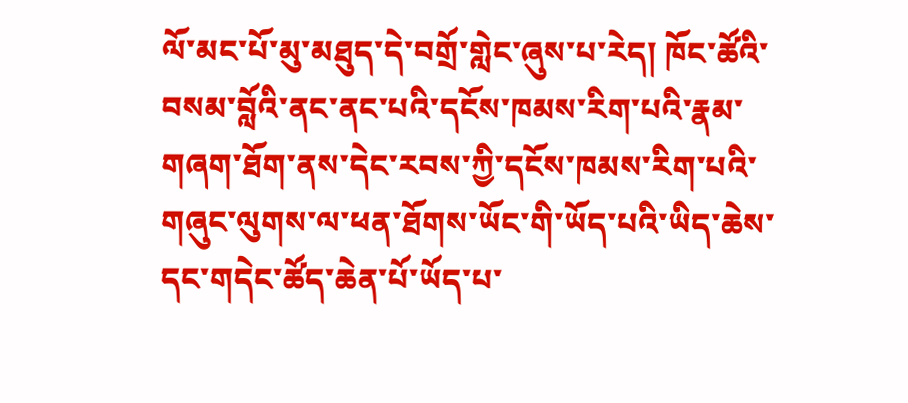ལོ་མང་པོ་མུ་མཐུད་དེ་བགྲོ་གླེང་ཞུས་པ་རེད། ཁོང་ཚོའི་བསམ་བློའི་ནང་ནང་པའི་དངོས་ཁམས་རིག་པའི་རྣམ་གཞག་ཐོག་ནས་དེང་རབས་ཀྱི་དངོས་ཁམས་རིག་པའི་གཞུང་ལུགས་ལ་ཕན་ཐོགས་ཡོང་གི་ཡོད་པའི་ཡིད་ཆེས་དང་གདེང་ཚོད་ཆེན་པོ་ཡོད་པ་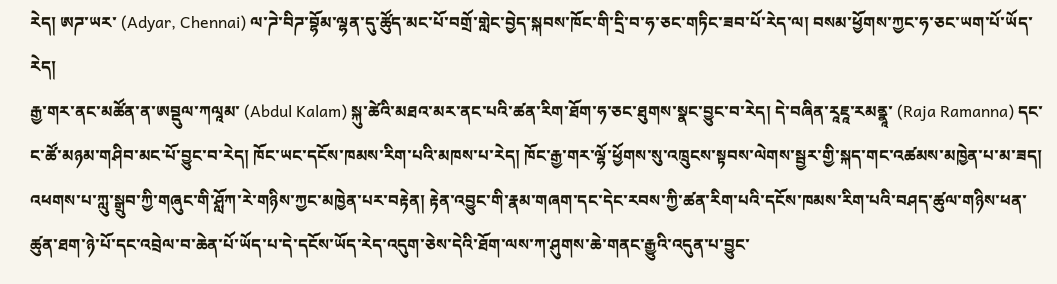རེད། ཨཌ་ཡར་ (Adyar, Chennai) ལ་ཌེ་བིཌ་བྷོམ་ལྷན་དུ་ཚོུད་མང་པོ་བགྲོ་གླེང་བྱེད་སྐབས་ཁོང་གི་དྲི་བ་ཧ་ཅང་གཏིང་ཟབ་པོ་རེད་ལ། བསམ་ཕྱོགས་ཀྱང་ཧ་ཅང་ཡག་པོ་ཡོད་རེད།
རྒྱ་གར་ནང་མཚོན་ན་ཨབྡུལ་ཀལཱམ་ (Abdul Kalam) སྐུ་ཚེའི་མཐའ་མར་ནང་པའི་ཚན་རིག་ཐོག་ཧ་ཅང་ཐུགས་སྣང་བྱུང་བ་རེད། དེ་བཞིན་རཱཇཱ་རམནྣཱ་ (Raja Ramanna) དང་ང་ཚོ་མཉམ་གཤིབ་མང་པོ་བྱུང་བ་རེད། ཁོང་ཡང་དངོས་ཁམས་རིག་པའི་མཁས་པ་རེད། ཁོང་རྒྱ་གར་ལྷོ་ཕྱོགས་སུ་འཁྲུངས་སྟབས་ལེགས་སྦྱར་གྱི་སྐད་གང་འཚམས་མཁྱེན་པ་མ་ཟད། འཕགས་པ་ཀླུ་སྒྲུབ་ཀྱི་གཞུང་གི་ཤློཀ་རེ་གཉིས་ཀྱང་མཁྱེན་པར་བརྟེན། རྟེན་འབྱུང་གི་རྣམ་གཞག་དང་དེང་རབས་ཀྱི་ཚན་རིག་པའི་དངོས་ཁམས་རིག་པའི་བཤད་ཚུལ་གཉིས་ཕན་ཚུན་ཐག་ཉེ་པོ་དང་འབྲེལ་བ་ཆེན་པོ་ཡོད་པ་དེ་དངོས་ཡོད་རེད་འདུག་ཅེས་དེའི་ཐོག་ལས་ཀ་ཤུགས་ཆེ་གནང་རྒྱུའི་འདུན་པ་བྱུང་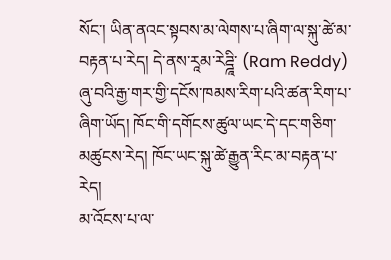སོང་། ཡིན་ནའང་སྟབས་མ་ལེགས་པ་ཞིག་ལ་སྐུ་ཚེ་མ་བརྟན་པ་རེད། དེ་ནས་རཱམ་རེཌྜཱི་ (Ram Reddy) ཞུ་བའི་རྒྱ་གར་གྱི་དངོས་ཁམས་རིག་པའི་ཚན་རིག་པ་ཞིག་ཡོད། ཁོང་གི་དགོངས་ཚུལ་ཡང་དེ་དང་གཅིག་མཚུངས་རེད། ཁོང་ཡང་སྐུ་ཚེ་རྒྱུན་རིང་མ་བརྟན་པ་རེད།
མ་འོངས་པ་ལ་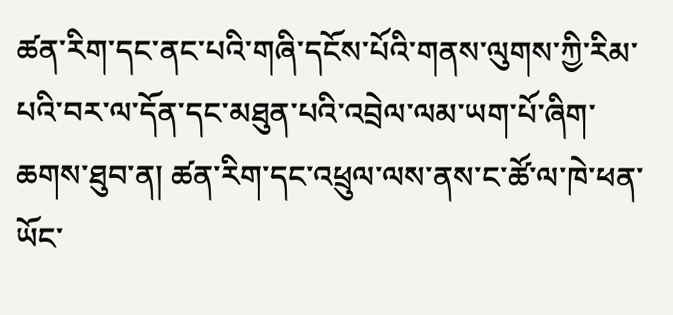ཚན་རིག་དང་ནང་པའི་གཞི་དངོས་པོའི་གནས་ལུགས་ཀྱི་རིམ་པའི་བར་ལ་དོན་དང་མཐུན་པའི་འབྲེལ་ལམ་ཡག་པོ་ཞིག་ཆགས་ཐུབ་ན། ཚན་རིག་དང་འཕྲུལ་ལས་ནས་ང་ཚོ་ལ་ཁེ་ཕན་ཡོང་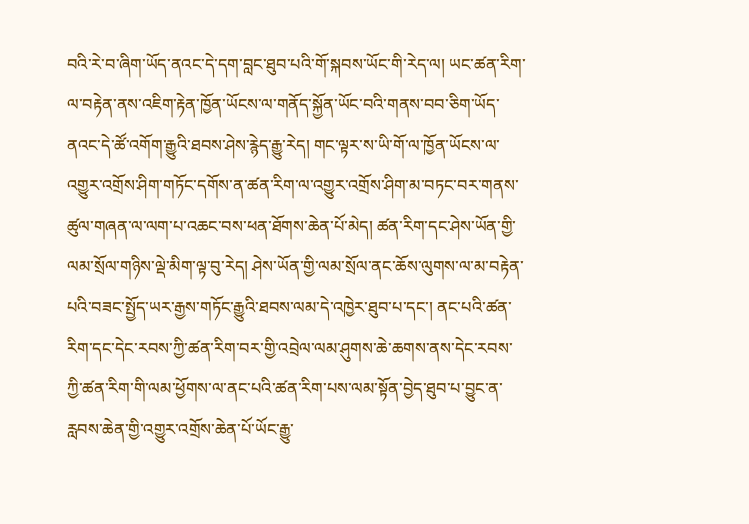བའི་རེ་བ་ཞིག་ཡོད་ནའང་དེ་དག་བླང་ཐུབ་པའི་གོ་སྐབས་ཡོང་གི་རེད་ལ། ཡང་ཚན་རིག་ལ་བརྟེན་ནས་འཇིག་རྟེན་ཁྱོན་ཡོངས་ལ་གནོད་སྐྱོན་ཡོང་བའི་གནས་བབ་ཅིག་ཡོད་ནའང་དེ་ཚོ་འགོག་རྒྱུའི་ཐབས་ཤེས་རྙེད་རྒྱུ་རེད། གང་ལྟར་ས་ཡི་གོ་ལ་ཁྱོན་ཡོངས་ལ་འགྱུར་འགྲོས་ཤིག་གཏོང་དགོས་ན་ཚན་རིག་ལ་འགྱུར་འགྲོས་ཤིག་མ་བཏང་བར་གནས་ཚུལ་གཞན་ལ་ལག་པ་འཆང་བས་ཕན་ཐོགས་ཆེན་པོ་མེད། ཚན་རིག་དང་ཤེས་ཡོན་གྱི་ལམ་སྲོལ་གཉིས་ལྡེ་མིག་ལྟ་བུ་རེད། ཤེས་ཡོན་གྱི་ལམ་སྲོལ་ནང་ཆོས་ལུགས་ལ་མ་བརྟེན་པའི་བཟང་སྤྱོད་ཡར་རྒྱས་གཏོང་རྒྱུའི་ཐབས་ལམ་དེ་འཁྱེར་ཐུབ་པ་དང་། ནང་པའི་ཚན་རིག་དང་དེང་རབས་ཀྱི་ཚན་རིག་བར་གྱི་འབྲེལ་ལམ་ཤུགས་ཆེ་ཆགས་ནས་དེང་རབས་ཀྱི་ཚན་རིག་གི་ལམ་ཕྱོགས་ལ་ནང་པའི་ཚན་རིག་པས་ལམ་སྟོན་བྱེད་ཐུབ་པ་བྱུང་ན་རླབས་ཆེན་གྱི་འགྱུར་འགྲོས་ཆེན་པོ་ཡོང་རྒྱུ་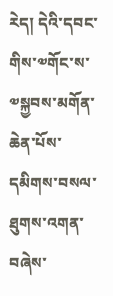རེད། དེའི་དབང་གིས་༧གོང་ས་༧སྐྱབས་མགོན་ཆེན་པོས་དམིགས་བསལ་ཐུགས་འགན་བཞེས་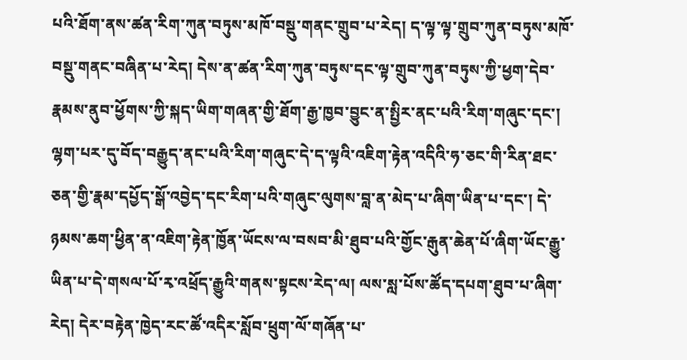པའི་ཐོག་ནས་ཚན་རིག་ཀུན་བཏུས་མཁོ་བསྡུ་གནང་གྲུབ་པ་རེད། ད་ལྟ་ལྟ་གྲུབ་ཀུན་བཏུས་མཁོ་བསྡུ་གནང་བཞིན་པ་རེད། དེས་ན་ཚན་རིག་ཀུན་བཏུས་དང་ལྟ་གྲུབ་ཀུན་བཏུས་ཀྱི་ཕྱག་དེབ་རྣམས་ནུབ་ཕྱོགས་ཀྱི་སྐད་ཡིག་གཞན་གྱི་ཐོག་རྒྱ་ཁྱབ་བྱུང་ན་སྤྱིར་ནང་པའི་རིག་གཞུང་དང་། ལྷག་པར་དུ་བོད་བརྒྱུད་ནང་པའི་རིག་གཞུང་དེ་ད་ལྟའི་འཇིག་རྟེན་འདིའི་ཧ་ཅང་གི་རིན་ཐང་ཅན་གྱི་རྣམ་དཔྱོད་སྒོ་འབྱེད་དང་རིག་པའི་གཞུང་ལུགས་བླ་ན་མེད་པ་ཞིག་ཡིན་པ་དང་། དེ་ཉམས་ཆག་ཕྱིན་ན་འཇིག་རྟེན་ཁྱོན་ཡོངས་ལ་བསབ་མི་ཐུབ་པའི་གྱོང་རྒུན་ཆེན་པོ་ཞིག་ཡོང་རྒྱུ་ཡིན་པ་དེ་གསལ་པོ་རྭ་འཕྲོད་རྒྱུའི་གནས་སྟངས་རེད་ལ། ལས་སླ་པོས་ཚོད་དཔག་ཐུབ་པ་ཞིག་རེད། དེར་བརྟེན་ཁྱེད་རང་ཚོ་འདིར་སློབ་ཕྲུག་ལོ་གཞོན་པ་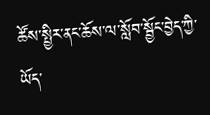ཚོས་སྤྱིར་ནང་ཆོས་ལ་སློབ་སྦྱོང་བྱེད་ཀྱི་ཡོད་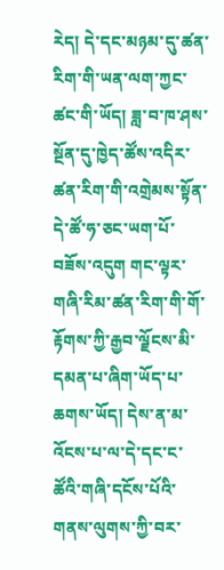རེད། དེ་དང་མཉམ་དུ་ཚན་རིག་གི་ཡན་ལག་ཀྱང་ཚང་གི་ཡོད། ཟླ་བ་ཁ་ཤས་སྔོན་དུ་ཁྱེད་ཚོས་འདིར་ཚན་རིག་གི་འགྲེམས་སྟོན་དེ་ཚོ་ཧ་ཅང་ཡག་པོ་བཟོས་འདུག གང་ལྟར་གཞི་རིམ་ཚན་རིག་གི་གོ་རྟོགས་ཀྱི་རྒྱབ་ལྗོངས་མི་དམན་པ་ཞིག་ཡོད་པ་ཆགས་ཡོད། དེས་ན་མ་འོངས་པ་ལ་དེ་དང་ང་ཚོའི་གཞི་དངོས་པོའི་གནས་ལུགས་ཀྱི་བར་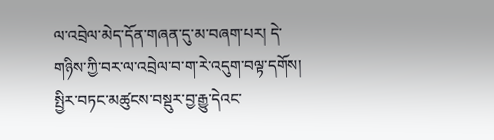ལ་འབྲེལ་མེད་དོན་གཞན་དུ་མ་བཞག་པར། དེ་གཉིས་ཀྱི་བར་ལ་འབྲེལ་བ་ག་རེ་འདུག་བལྟ་དགོས། སྤྱིར་བཏང་མཚུངས་བསྡུར་བྱ་རྒྱུ་དེའང་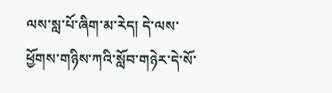ལས་སླ་པོ་ཞིག་མ་རེད། དེ་ལས་ཕྱོགས་གཉིས་ཀའི་སློབ་གཉེར་དེ་སོ་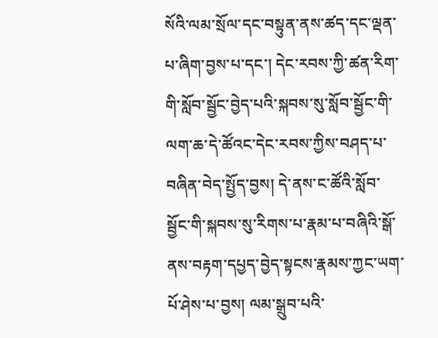སོའི་ལམ་སྲོལ་དང་བསྟུན་ནས་ཚད་དང་ལྡན་པ་ཞིག་བྱས་པ་དང་། དེང་རབས་ཀྱི་ཚན་རིག་གི་སློབ་སྦྱོང་བྱེད་པའི་སྐབས་སུ་སློབ་སྦྱོང་གི་ལག་ཆ་དེ་ཚོའང་དེང་རབས་ཀྱིས་བཤད་པ་བཞིན་བེད་སྤྱོད་བྱས། དེ་ནས་ང་ཚོའི་སློབ་སྦྱོང་གི་སྐབས་སུ་རིགས་པ་རྣམ་པ་བཞིའི་སྒོ་ནས་བརྟག་དཔྱད་བྱེད་སྟངས་རྣམས་ཀྱང་ཡག་པོ་ཤེས་པ་བྱས། ལམ་སྒྲུབ་པའི་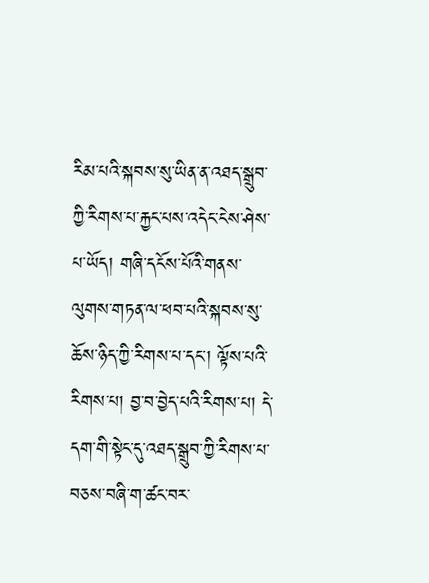རིམ་པའི་སྐབས་སུ་ཡིན་ན་འཐད་སྒྲུབ་ཀྱི་རིགས་པ་རྐྱང་པས་འདེང་ངེས་ཤེས་པ་ཡོད། གཞི་དངོས་པོའི་གནས་ལུགས་གཏན་ལ་ཕབ་པའི་སྐབས་སུ་ཆོས་ཉིད་ཀྱི་རིགས་པ་དང་། ལྟོས་པའི་རིགས་པ། བྱ་བ་བྱེད་པའི་རིགས་པ། དེ་དག་གི་སྟེང་དུ་འཐད་སྒྲུབ་ཀྱི་རིགས་པ་བཅས་བཞི་ག་ཚང་བར་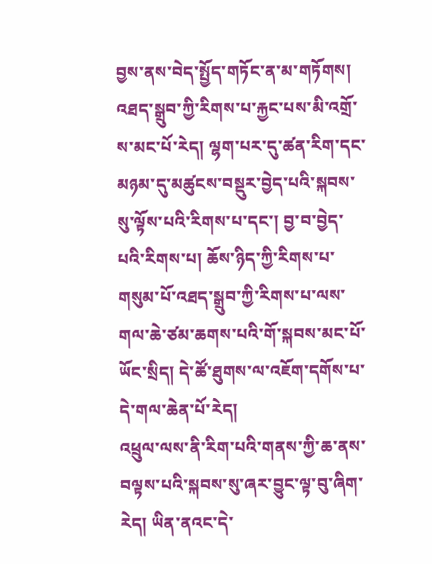བྱས་ནས་བེད་སྤྱོད་གཏོང་ན་མ་གཏོགས། འཐད་སྒྲུབ་ཀྱི་རིགས་པ་རྐྱང་པས་མི་འགྲོ་ས་མང་པོ་རེད། ལྷག་པར་དུ་ཚན་རིག་དང་མཉམ་དུ་མཚུངས་བསྡུར་བྱེད་པའི་སྐབས་སུ་ལྟོས་པའི་རིགས་པ་དང་། བྱ་བ་བྱེད་པའི་རིགས་པ། ཆོས་ཉིད་ཀྱི་རིགས་པ་གསུམ་པོ་འཐད་སྒྲུབ་ཀྱི་རིགས་པ་ལས་གལ་ཆེ་ཙམ་ཆགས་པའི་གོ་སྐབས་མང་པོ་ཡོང་སྲིད། དེ་ཚོ་ཐུགས་ལ་འཇོག་དགོས་པ་དེ་གལ་ཆེན་པོ་རེད།
འཕྲུལ་ལས་ནི་རིག་པའི་གནས་ཀྱི་ཆ་ནས་བལྟས་པའི་སྐབས་སུ་ཞར་བྱུང་ལྟ་བུ་ཞིག་རེད། ཡིན་ནའང་དེ་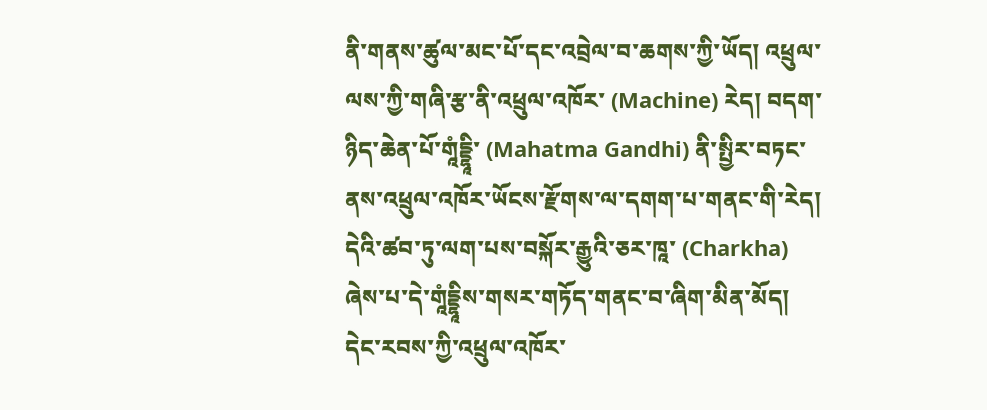ནི་གནས་ཚུལ་མང་པོ་དང་འབྲེལ་བ་ཆགས་ཀྱི་ཡོད། འཕྲུལ་ལས་ཀྱི་གཞི་རྩ་ནི་འཕྲུལ་འཁོར་ (Machine) རེད། བདག་ཉིད་ཆེན་པོ་གཱཾདྡྷཱི་ (Mahatma Gandhi) ནི་སྤྱིར་བཏང་ནས་འཕྲུལ་འཁོར་ཡོངས་རྫོགས་ལ་དགག་པ་གནང་གི་རེད། དེའི་ཚབ་ཏུ་ལག་པས་བསྐོར་རྒྱུའི་ཅར་ཁཱ་ (Charkha) ཞེས་པ་དེ་གཱཾདྡྷཱིས་གསར་གཏོད་གནང་བ་ཞིག་མིན་མོད། དེང་རབས་ཀྱི་འཕྲུལ་འཁོར་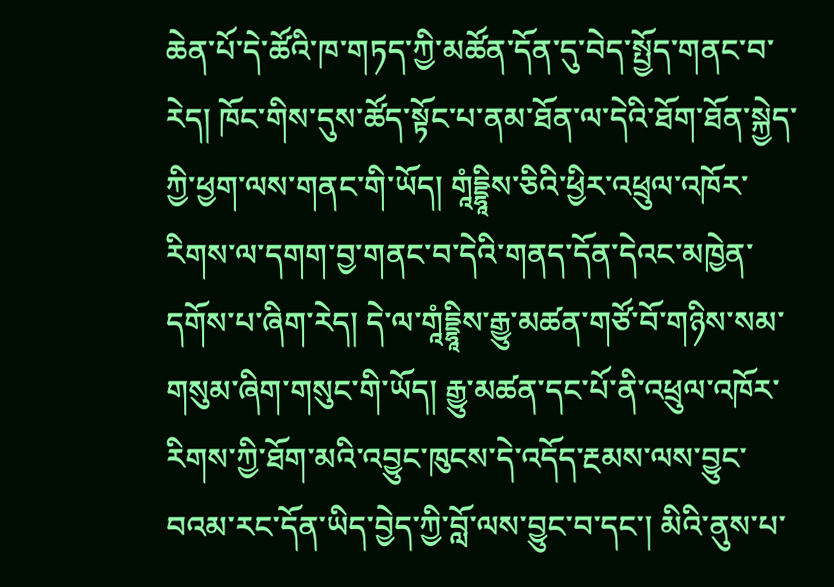ཆེན་པོ་དེ་ཚོའི་ཁ་གཏད་ཀྱི་མཚོན་དོན་དུ་བེད་སྤྱོད་གནང་བ་རེད། ཁོང་གིས་དུས་ཚོད་སྟོང་པ་ནམ་ཐོན་ལ་དེའི་ཐོག་ཐོན་སྐྱེད་ཀྱི་ཕྱག་ལས་གནང་གི་ཡོད། གཱཾདྡྷཱིས་ཅིའི་ཕྱིར་འཕྲུལ་འཁོར་རིགས་ལ་དགག་བྱ་གནང་བ་དེའི་གནད་དོན་དེའང་མཁྱེན་དགོས་པ་ཞིག་རེད། དེ་ལ་གཱཾདྡྷཱིས་རྒྱུ་མཚན་གཙོ་བོ་གཉིས་སམ་གསུམ་ཞིག་གསུང་གི་ཡོད། རྒྱུ་མཚན་དང་པོ་ནི་འཕྲུལ་འཁོར་རིགས་ཀྱི་ཐོག་མའི་འབྱུང་ཁུངས་དེ་འདོད་རྔམས་ལས་བྱུང་བའམ་རང་དོན་ཡིད་བྱེད་ཀྱི་བློ་ལས་བྱུང་བ་དང་། མིའི་ནུས་པ་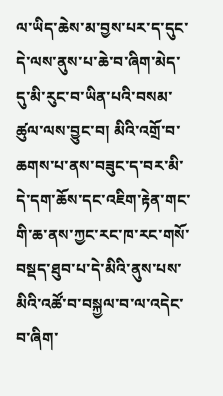ལ་ཡིད་ཆེས་མ་བྱས་པར་ད་དུང་དེ་ལས་ནུས་པ་ཆེ་བ་ཞིག་མེད་དུ་མི་རུང་བ་ཡིན་པའི་བསམ་ཚུལ་ལས་བྱུང་བ། མིའི་འགྲོ་བ་ཆགས་པ་ནས་བཟུང་ད་བར་མི་དེ་དག་ཆོས་དང་འཇིག་རྟེན་གང་གི་ཆ་ནས་ཀྱང་རང་ཁ་རང་གསོ་བསྡད་ཐུབ་པ་དེ་མིའི་ནུས་པས་མིའི་འཚོ་བ་བསྐྱལ་བ་ལ་འདེང་བ་ཞིག་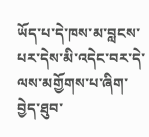ཡོད་པ་དེ་ཁས་མ་བླངས་པར་དེས་མི་འདེང་བར་དེ་ལས་མགྱོགས་པ་ཞིག་བྱེད་ཐུབ་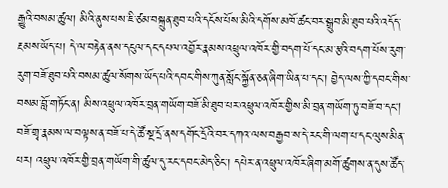རྒྱུའི་བསམ་ཚུལ། མིའི་ནུས་པས་ཇི་ཙམ་བསྐྲུན་ཐུབ་པའི་དངོས་པོས་མིའི་དགོས་མཁོ་ཚང་བར་སྒྲུབ་མི་ཐུབ་པའི་འདོད་རྔམས་ཡོད་པ། དེ་ལ་བརྟེན་ནས་དངུལ་དང་དཔལ་འབྱོར་རྣམས་འཕྲུལ་འཁོར་གྱི་བདག་པོ་དང་མ་རྩའི་བདག་པོས་རུག་རུག་བཟོ་ཐུབ་པའི་བསམ་ཚུལ་སོགས་ཡོད་པའི་དབང་གིས་ཀུན་སློང་སྐྱོན་ཅན་ཞིག་ཡིན་པ་དང་། བྱེད་ལས་ཀྱི་དབང་གིས་བསམ་བློ་གཏོང་ན། མིས་འཕྲུལ་འཁོར་བྲན་གཡོག་བཟོ་མི་ཐུབ་པར་འཕྲུལ་འཁོར་གྱིས་མི་བྲན་གཡོག་ཏུ་བཟོ་བ་དང། བཟོ་གྲྭ་རྣམས་ལ་བལྟས་ན་བཟོ་པ་དེ་ཚོ་སྔ་དྲོ་ནས་དགོང་དྲོའི་བར་དཀའ་ལས་བརྒྱབ་ས་དེ་རང་གི་ལག་པ་དང་ལུས་མིན་པར། འཕྲུལ་འཁོར་གྱི་བྲན་གཡོག་གི་ཚུལ་དུ་རང་དབང་མེད་ཅིང་། དཔེར་ན་འཕྲུལ་འཁོར་ཞིག་མགོ་ཚུགས་ན་དུས་ཚོད་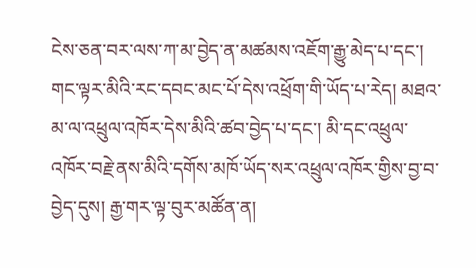ངེས་ཅན་བར་ལས་ཀ་མ་བྱེད་ན་མཚམས་འཇོག་རྒྱུ་མེད་པ་དང་། གང་ལྟར་མིའི་རང་དབང་མང་པོ་དེས་འཕྲོག་གི་ཡོད་པ་རེད། མཐའ་མ་ལ་འཕྲུལ་འཁོར་དེས་མིའི་ཚབ་བྱེད་པ་དང་། མི་དང་འཕྲུལ་འཁོར་བརྗེ་ནས་མིའི་དགོས་མཁོ་ཡོད་སར་འཕྲུལ་འཁོར་གྱིས་བྱ་བ་བྱེད་དུས། རྒྱ་གར་ལྟ་བུར་མཚོན་ན།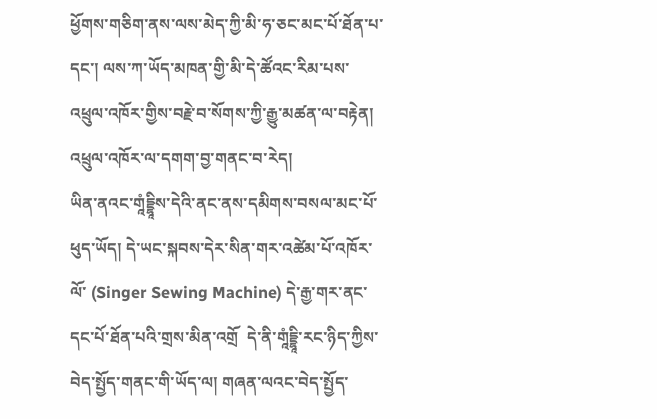ཕྱོགས་གཅིག་ནས་ལས་མེད་ཀྱི་མི་ཧ་ཅང་མང་པོ་ཐོན་པ་དང་། ལས་ཀ་ཡོད་མཁན་གྱི་མི་དེ་ཚོའང་རིམ་པས་འཕྲུལ་འཁོར་གྱིས་བརྗེ་བ་སོགས་ཀྱི་རྒྱུ་མཚན་ལ་བརྟེན། འཕྲུལ་འཁོར་ལ་དགག་བྱ་གནང་བ་རེད།
ཡིན་ནའང་གཱཾདྡྷཱིས་དེའི་ནང་ནས་དམིགས་བསལ་མང་པོ་ཕུད་ཡོད། དེ་ཡང་སྐབས་དེར་སིན་གར་འཚེམ་པོ་འཁོར་ལོ་ (Singer Sewing Machine) དེ་རྒྱ་གར་ནང་དང་པོ་ཐོན་པའི་གྲས་མིན་འགྲོ  དེ་ནི་གཱཾདྡྷཱི་རང་ཉིད་ཀྱིས་བེད་སྤྱོད་གནང་གི་ཡོད་ལ། གཞན་ལའང་བེད་སྤྱོད་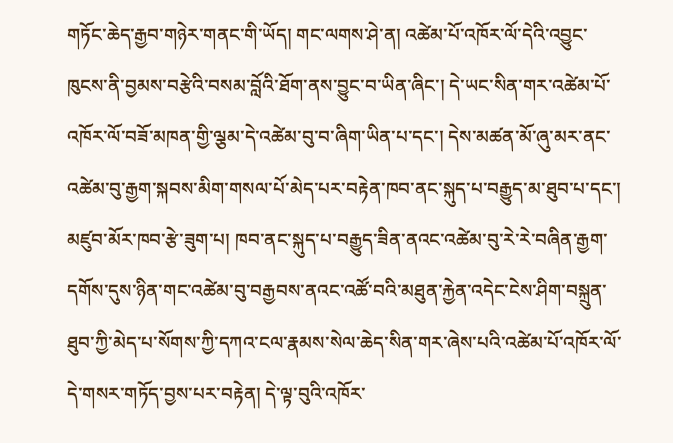གཏོང་ཆེད་རྒྱབ་གཉེར་གནང་གི་ཡོད། གང་ལགས་ཤེ་ན། འཚེམ་པོ་འཁོར་ལོ་དེའི་འབྱུང་ཁུངས་ནི་བྱམས་བརྩེའི་བསམ་བློའི་ཐོག་ནས་བྱུང་བ་ཡིན་ཞིང་། དེ་ཡང་སིན་གར་འཚེམ་པོ་འཁོར་ལོ་བཟོ་མཁན་གྱི་ལྕམ་དེ་འཚེམ་བུ་བ་ཞིག་ཡིན་པ་དང་། དེས་མཚན་མོ་ཞུ་མར་ནང་འཚེམ་བུ་རྒྱག་སྐབས་མིག་གསལ་པོ་མེད་པར་བརྟེན་ཁབ་ནང་སྐུད་པ་བརྒྱུད་མ་ཐུབ་པ་དང་། མཛུབ་མོར་ཁབ་རྩེ་ཟུག་པ། ཁབ་ནང་སྐུད་པ་བརྒྱུད་ཟིན་ནའང་འཚེམ་བུ་རེ་རེ་བཞིན་རྒྱག་དགོས་དུས་ཉིན་གང་འཚེམ་བུ་བརྒྱབས་ནའང་འཚོ་བའི་མཐུན་རྐྱེན་འདེང་ངེས་ཤིག་བསྐྲུན་ཐུབ་ཀྱི་མེད་པ་སོགས་ཀྱི་དཀའ་ངལ་རྣམས་སེལ་ཆེད་སིན་གར་ཞེས་པའི་འཚེམ་པོ་འཁོར་ལོ་དེ་གསར་གཏོད་བྱས་པར་བརྟེན། དེ་ལྟ་བུའི་འཁོར་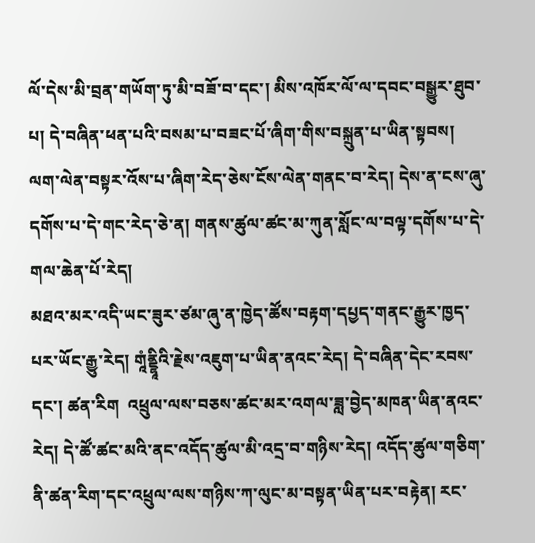ལོ་དེས་མི་བྲན་གཡོག་ཏུ་མི་བཟོ་བ་དང་། མིས་འཁོར་ལོ་ལ་དབང་བསྒྱུར་ཐུབ་པ། དེ་བཞིན་ཕན་པའི་བསམ་པ་བཟང་པོ་ཞིག་གིས་བསྐྲུན་པ་ཡིན་སྟབས། ལག་ལེན་བསྟར་འོས་པ་ཞིག་རེད་ཅེས་ངོས་ལེན་གནང་བ་རེད། དེས་ན་ངས་ཞུ་དགོས་པ་དེ་གང་རེད་ཅེ་ན། གནས་ཚུལ་ཚང་མ་ཀུན་སློང་ལ་བལྟ་དགོས་པ་དེ་གལ་ཆེན་པོ་རེད།
མཐའ་མར་འདི་ཡང་ཟུར་ཙམ་ཞུ་ན་ཁྱེད་ཚོས་བརྟག་དཔྱད་གནང་རྒྱུར་ཁྱད་པར་ཡོང་རྒྱུ་རེད། གཱཾནྡྷཱིའི་རྗེས་འཇུག་པ་ཡིན་ནའང་རེད། དེ་བཞིན་དེང་རབས་དང་། ཚན་རིག  འཕྲུལ་ལས་བཅས་ཚང་མར་འགལ་ཟླ་བྱེད་མཁན་ཡིན་ནའང་རེད། དེ་ཚོ་ཚང་མའི་ནང་འདོད་ཚུལ་མི་འདྲ་བ་གཉིས་རེད། འདོད་ཚུལ་གཅིག་ནི་ཚན་རིག་དང་འཕྲུལ་ལས་གཉིས་ཀ་ལུང་མ་བསྟན་ཡིན་པར་བརྟེན། རང་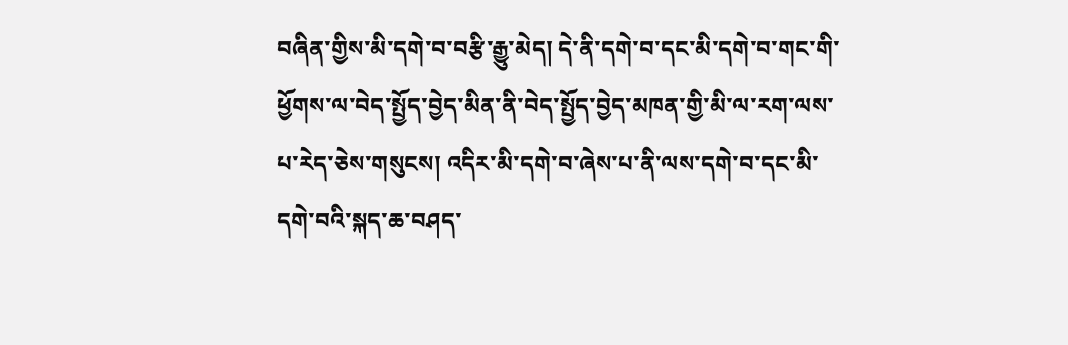བཞིན་གྱིས་མི་དགེ་བ་བརྩི་རྒྱུ་མེད། དེ་ནི་དགེ་བ་དང་མི་དགེ་བ་གང་གི་ཕྱོགས་ལ་བེད་སྤྱོད་བྱེད་མིན་ནི་བེད་སྤྱོད་བྱེད་མཁན་གྱི་མི་ལ་རག་ལས་པ་རེད་ཅེས་གསུངས། འདིར་མི་དགེ་བ་ཞེས་པ་ནི་ལས་དགེ་བ་དང་མི་དགེ་བའི་སྐད་ཆ་བཤད་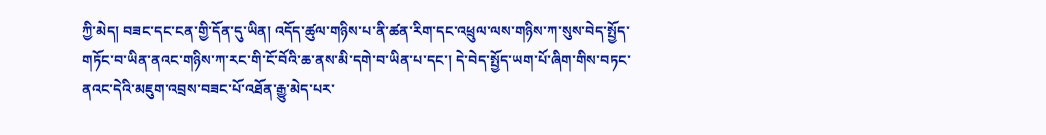ཀྱི་མེད། བཟང་དང་ངན་གྱི་དོན་དུ་ཡིན། འདོད་ཚུལ་གཉིས་པ་ནི་ཚན་རིག་དང་འཕྲུལ་ལས་གཉིས་ཀ་སུས་བེད་སྤྱོད་གཏོང་བ་ཡིན་ནའང་གཉིས་ཀ་རང་གི་ངོ་བོའི་ཆ་ནས་མི་དགེ་བ་ཡིན་པ་དང་། དེ་བེད་སྤྱོད་ཡག་པོ་ཞིག་གིས་བཏང་ནའང་དེའི་མཇུག་འབྲས་བཟང་པོ་འཐོན་རྒྱུ་མེད་པར་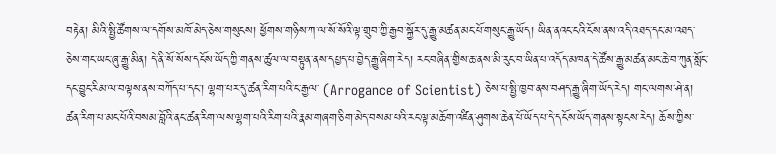བརྟེན། མིའི་སྤྱི་ཚོགས་ལ་དགོས་མཁོ་མེད་ཅེས་གསུངས། ཕྱོགས་གཉིས་ཀ་ལ་སོ་སོའི་ལྟ་གྲུབ་ཀྱི་རྒྱབ་སྐྱོར་དུ་རྒྱུ་མཚན་མང་པོ་གསུང་རྒྱུ་ཡོད། ཡིན་ནའང་ངའི་ངོས་ནས་འདི་འཐད་དང་མ་འཐད་ཅེས་གང་ཡང་ཞུ་རྒྱུ་མིན། དེ་ནི་སོ་སོས་དངོས་ཡོད་ཀྱི་གནས་ཚུལ་ལ་བསྟུན་ནས་དཔྱད་པ་བྱེད་རྒྱུ་ཞིག་རེད། རང་བཞིན་གྱིས་ཆ་ནས་མི་རུང་བ་ཡིན་པ་འདོད་མཁན་དེ་ཚོས་རྒྱུ་མཚན་མང་ཆེ་བ་ཀུན་སློང་དང་བྱུང་རིམ་ལ་བལྟས་ནས་བཀོད་པ་དང་། ལྷག་པར་དུ་ཚན་རིག་པའི་ང་རྒྱལ་ (Arrogance of Scientist) ཅེས་པ་སྤྱི་ཁྱབ་ནས་བཤད་རྒྱུ་ཞིག་ཡོད་རེད། གང་ལགས་ཤེ་ན། ཚན་རིག་པ་མང་པོའི་བསམ་བློའི་ནང་ཚན་རིག་ལས་ལྷག་པའི་རིག་པའི་རྣམ་གཞག་ཅིག་མེད་བསམ་པའི་རང་ལྟ་མཆོག་འཛིན་ཤུགས་ཆེན་པོ་ཡོད་པ་དེ་དངོས་ཡོད་གནས་སྟངས་རེད། ཆོས་ཀྱིས་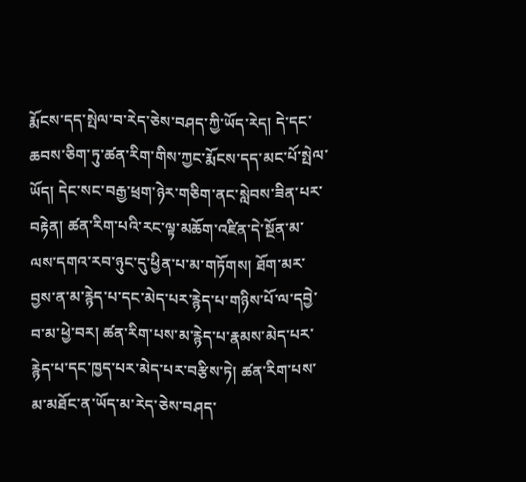རྨོངས་དད་སྤེལ་བ་རེད་ཅེས་བཤད་ཀྱི་ཡོད་རེད། དེ་དང་ཆབས་ཅིག་ཏུ་ཚན་རིག་གིས་ཀྱང་རྨོངས་དད་མང་པོ་སྤེལ་ཡོད། དེང་སང་བརྒྱ་ཕྲག་ཉེར་གཅིག་ནང་སླེབས་ཟིན་པར་བརྟེན། ཚན་རིག་པའི་རང་ལྟ་མཆོག་འཛིན་དེ་སྔོན་མ་ལས་དགའ་རབ་ཉུང་དུ་ཕྱིན་པ་མ་གཏོགས། ཐོག་མར་བྱས་ན་མ་རྙེད་པ་དང་མེད་པར་རྙེད་པ་གཉིས་པོ་ལ་དབྱེ་བ་མ་ཕྱེ་བར། ཚན་རིག་པས་མ་རྙེད་པ་རྣམས་མེད་པར་རྙེད་པ་དང་ཁྱད་པར་མེད་པར་བརྩིས་ཏེ། ཚན་རིག་པས་མ་མཐོང་ན་ཡོད་མ་རེད་ཅེས་བཤད་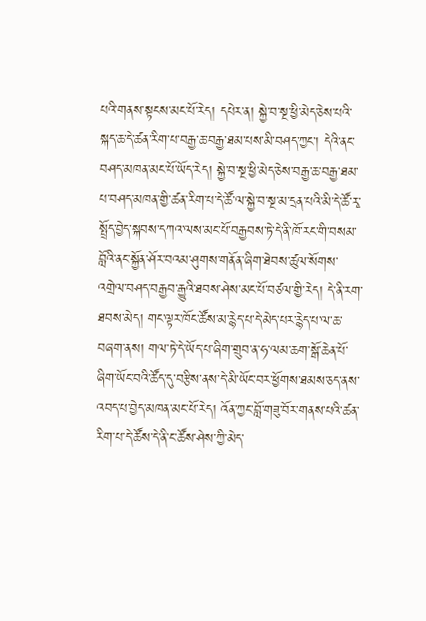པའི་གནས་སྟངས་མང་པོ་རེད། དཔེར་ན། སྐྱེ་བ་སྔ་ཕྱི་མེད་ཅེས་པའི་སྐད་ཆ་དེ་ཚན་རིག་པ་བརྒྱ་ཆ་བརྒྱ་ཐམ་པས་མི་བཤད་ཀྱང་། དེའི་ནང་བཤད་མཁན་མང་པོ་ཡོད་རེད། སྐྱེ་བ་སྔ་ཕྱི་མེད་ཅེས་བརྒྱ་ཆ་བརྒྱ་ཐམ་པ་བཤད་མཁན་གྱི་ཚན་རིག་པ་དེ་ཚོ་ལ་སྐྱེ་བ་སྔ་མ་དྲན་པའི་མི་དེ་ཚོ་རྭ་སྤྲོད་བྱེད་སྐབས་དཀའ་ལས་མང་པོ་བརྒྱབས་ཏེ་དེ་ནི་ཁོ་རང་གི་བསམ་བློའི་ནང་སྐྱོན་ཤོར་བའམ་ཤུགས་གནོན་ཞིག་ཐེབས་ཚུལ་སོགས་འགྲེལ་བཤད་བརྒྱབ་རྒྱུའི་ཐབས་ཤེས་མང་པོ་བཙལ་གྱི་རེད། དེ་ནི་རག་ཐབས་མེད། གང་ལྟར་ཁོང་ཚོས་མ་རྙེད་པ་དེ་མེད་པར་རྙེད་པ་ལ་ཆ་བཞག་ནས། གལ་ཏེ་དེ་ཡོད་པ་ཞིག་གྲུབ་ན་ཧ་ལམ་ཆག་སྒོ་ཆེན་པོ་ཞིག་ཡོང་བའི་ཚོད་དུ་བརྩིས་ནས་དེ་མི་ཡོང་བར་ཕྱོགས་ཐམས་ཅད་ནས་འབད་པ་བྱེད་མཁན་མང་པོ་རེད། འོན་ཀྱང་བློ་གཟུ་བོར་གནས་པའི་ཚན་རིག་པ་དེ་ཚོས་དེ་ནི་ང་ཚོས་ཤེས་ཀྱི་མེད་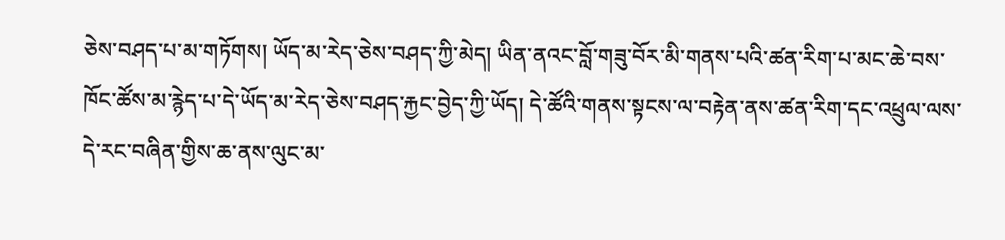ཅེས་བཤད་པ་མ་གཏོགས། ཡོད་མ་རེད་ཅེས་བཤད་ཀྱི་མེད། ཡིན་ནའང་བློ་གཟུ་བོར་མི་གནས་པའི་ཚན་རིག་པ་མང་ཆེ་བས་ཁོང་ཚོས་མ་རྙེད་པ་དེ་ཡོད་མ་རེད་ཅེས་བཤད་རྐྱང་བྱེད་ཀྱི་ཡོད། དེ་ཚོའི་གནས་སྟངས་ལ་བརྟེན་ནས་ཚན་རིག་དང་འཕྲུལ་ལས་དེ་རང་བཞིན་གྱིས་ཆ་ནས་ལུང་མ་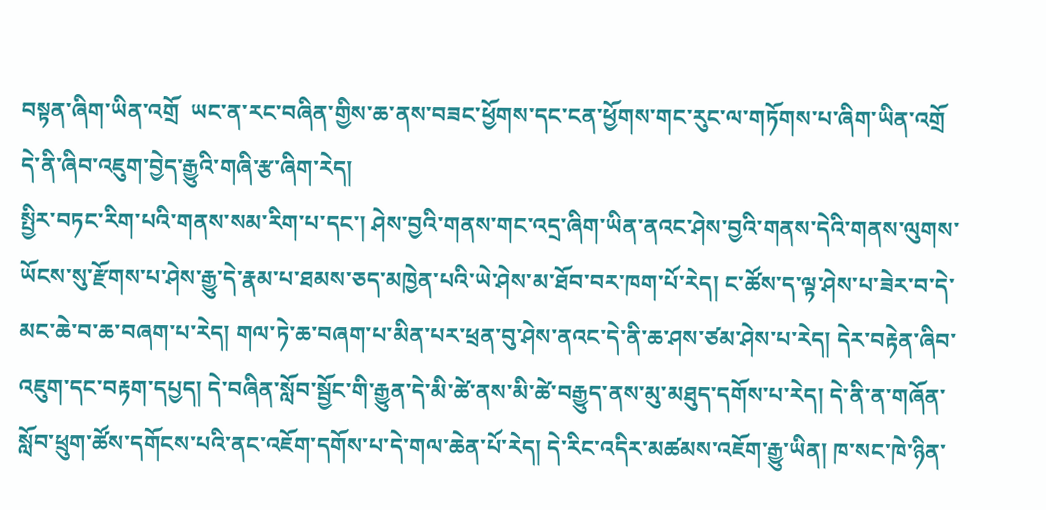བསྟན་ཞིག་ཡིན་འགྲོ  ཡང་ན་རང་བཞིན་གྱིས་ཆ་ནས་བཟང་ཕྱོགས་དང་ངན་ཕྱོགས་གང་རུང་ལ་གཏོགས་པ་ཞིག་ཡིན་འགྲོ  དེ་ནི་ཞིབ་འཇུག་བྱེད་རྒྱུའི་གཞི་རྩ་ཞིག་རེད།
སྤྱིར་བཏང་རིག་པའི་གནས་སམ་རིག་པ་དང་། ཤེས་བྱའི་གནས་གང་འདྲ་ཞིག་ཡིན་ནའང་ཤེས་བྱའི་གནས་དེའི་གནས་ལུགས་ཡོངས་སུ་རྫོགས་པ་ཤེས་རྒྱུ་དེ་རྣམ་པ་ཐམས་ཅད་མཁྱེན་པའི་ཡེ་ཤེས་མ་ཐོབ་བར་ཁག་པོ་རེད། ང་ཚོས་ད་ལྟ་ཤེས་པ་ཟེར་བ་དེ་མང་ཆེ་བ་ཆ་བཞག་པ་རེད། གལ་ཏེ་ཆ་བཞག་པ་མིན་པར་ཕྲན་བུ་ཤེས་ནའང་དེ་ནི་ཆ་ཤས་ཙམ་ཤེས་པ་རེད། དེར་བརྟེན་ཞིབ་འཇུག་དང་བརྟག་དཔྱད། དེ་བཞིན་སློབ་སྦྱོང་གི་རྒྱུན་དེ་མི་ཚེ་ནས་མི་ཚེ་བརྒྱུད་ནས་མུ་མཐུད་དགོས་པ་རེད། དེ་ནི་ན་གཞོན་སློབ་ཕྲུག་ཚོས་དགོངས་པའི་ནང་འཇོག་དགོས་པ་དེ་གལ་ཆེན་པོ་རེད། དེ་རིང་འདིར་མཚམས་འཇོག་རྒྱུ་ཡིན། ཁ་སང་ཁེ་ཉིན་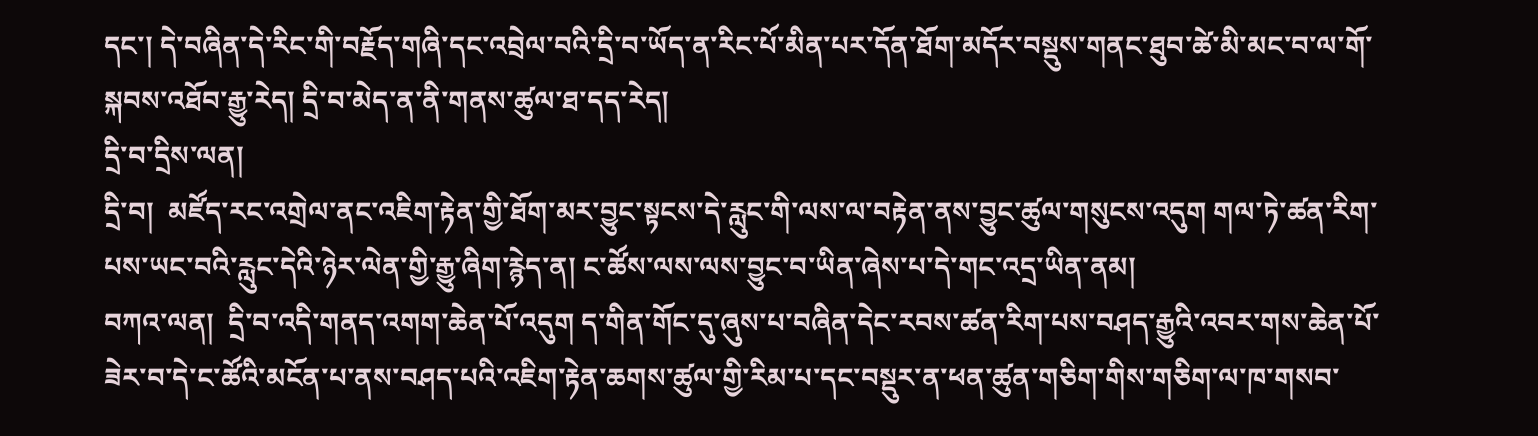དང་། དེ་བཞིན་དེ་རིང་གི་བརྗོད་གཞི་དང་འབྲེལ་བའི་དྲི་བ་ཡོད་ན་རིང་པོ་མིན་པར་དོན་ཐོག་མདོར་བསྡུས་གནང་ཐུབ་ཚེ་མི་མང་བ་ལ་གོ་སྐབས་འཐོབ་རྒྱུ་རེད། དྲི་བ་མེད་ན་ནི་གནས་ཚུལ་ཐ་དད་རེད།
དྲི་བ་དྲིས་ལན།
དྲི་བ།  མཛོད་རང་འགྲེལ་ནང་འཇིག་རྟེན་གྱི་ཐོག་མར་བྱུང་སྟངས་དེ་རླུང་གི་ལས་ལ་བརྟེན་ནས་བྱུང་ཚུལ་གསུངས་འདུག གལ་ཏེ་ཚན་རིག་པས་ཡང་བའི་རླུང་དེའི་ཉེར་ལེན་གྱི་རྒྱུ་ཞིག་རྙེད་ན། ང་ཚོས་ལས་ལས་བྱུང་བ་ཡིན་ཞེས་པ་དེ་གང་འདྲ་ཡིན་ནམ།
བཀའ་ལན།  དྲི་བ་འདི་གནད་འགག་ཆེན་པོ་འདུག ད་གིན་གོང་དུ་ཞུས་པ་བཞིན་དེང་རབས་ཚན་རིག་པས་བཤད་རྒྱུའི་འབར་གས་ཆེན་པོ་ཟེར་བ་དེ་ང་ཚོའི་མངོན་པ་ནས་བཤད་པའི་འཇིག་རྟེན་ཆགས་ཚུལ་གྱི་རིམ་པ་དང་བསྡུར་ན་ཕན་ཚུན་གཅིག་གིས་གཅིག་ལ་ཁ་གསབ་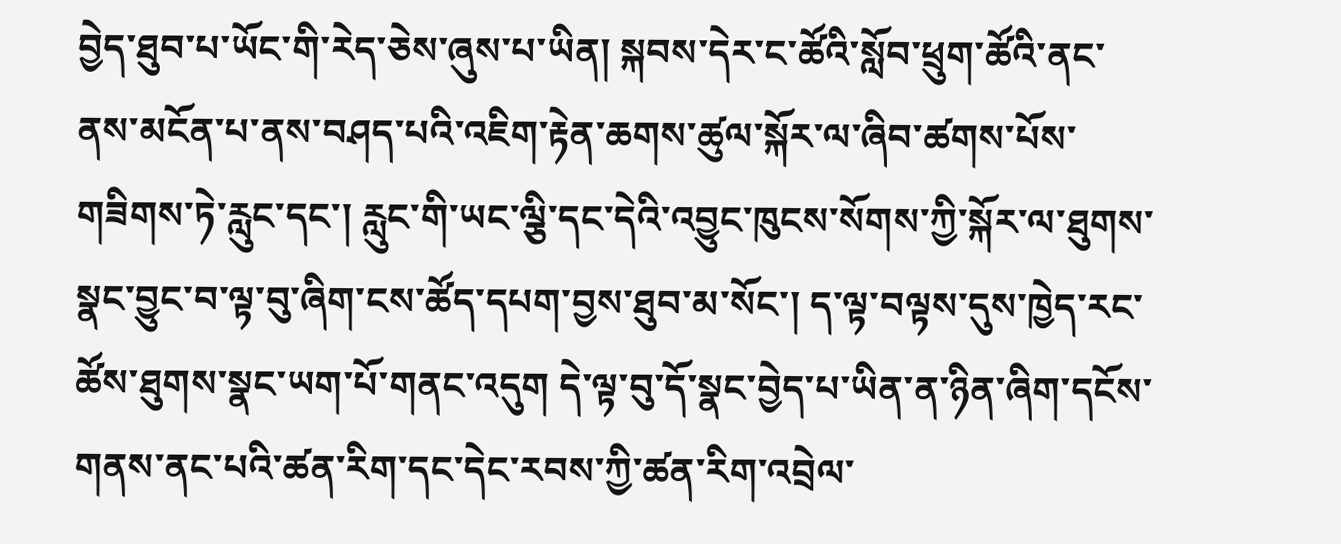བྱེད་ཐུབ་པ་ཡོང་གི་རེད་ཅེས་ཞུས་པ་ཡིན། སྐབས་དེར་ང་ཚོའི་སློབ་ཕྲུག་ཚོའི་ནང་ནས་མངོན་པ་ནས་བཤད་པའི་འཇིག་རྟེན་ཆགས་ཚུལ་སྐོར་ལ་ཞིབ་ཚགས་པོས་གཟིགས་ཏེ་རླུང་དང་། རླུང་གི་ཡང་ལྕི་དང་དེའི་འབྱུང་ཁུངས་སོགས་ཀྱི་སྐོར་ལ་ཐུགས་སྣང་བྱུང་བ་ལྟ་བུ་ཞིག་ངས་ཚོད་དཔག་བྱས་ཐུབ་མ་སོང་། ད་ལྟ་བལྟས་དུས་ཁྱེད་རང་ཚོས་ཐུགས་སྣང་ཡག་པོ་གནང་འདུག དེ་ལྟ་བུ་དོ་སྣང་བྱེད་པ་ཡིན་ན་ཉིན་ཞིག་དངོས་གནས་ནང་པའི་ཚན་རིག་དང་དེང་རབས་ཀྱི་ཚན་རིག་འབྲེལ་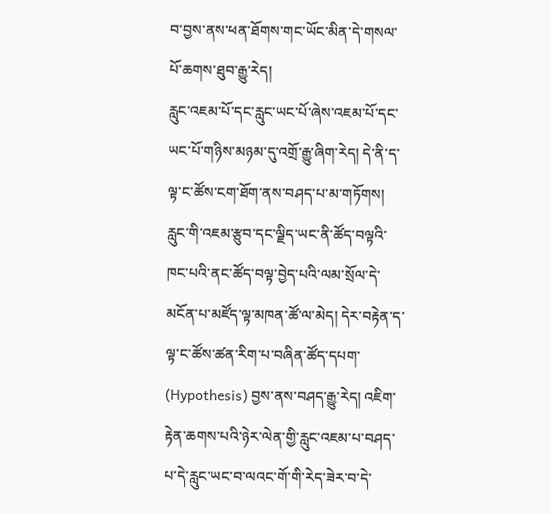བ་བྱས་ནས་ཕན་ཐོགས་གང་ཡོང་མིན་དེ་གསལ་པོ་ཆགས་ཐུབ་རྒྱུ་རེད།
རླུང་འཇམ་པོ་དང་རླུང་ཡང་པོ་ཞེས་འཇམ་པོ་དང་ཡང་པོ་གཉིས་མཉམ་དུ་འགྲོ་རྒྱུ་ཞིག་རེད། དེ་ནི་ད་ལྟ་ང་ཚོས་ངག་ཐོག་ནས་བཤད་པ་མ་གཏོགས། རླུང་གི་འཇམ་རྩུབ་དང་ལྗིད་ཡང་ནི་ཚོད་བལྟའི་ཁང་པའི་ནང་ཚོད་བལྟ་བྱེད་པའི་ལམ་སྲོལ་དེ་མངོན་པ་མཛོད་ལྟ་མཁན་ཚོ་ལ་མེད། དེར་བརྟེན་ད་ལྟ་ང་ཚོས་ཚན་རིག་པ་བཞིན་ཚོད་དཔག་ (Hypothesis) བྱས་ནས་བཤད་རྒྱུ་རེད། འཇིག་རྟེན་ཆགས་པའི་ཉེར་ལེན་གྱི་རླུང་འཇམ་པ་བཤད་པ་དེ་རླུང་ཡང་བ་ལའང་གོ་གི་རེད་ཟེར་བ་དེ་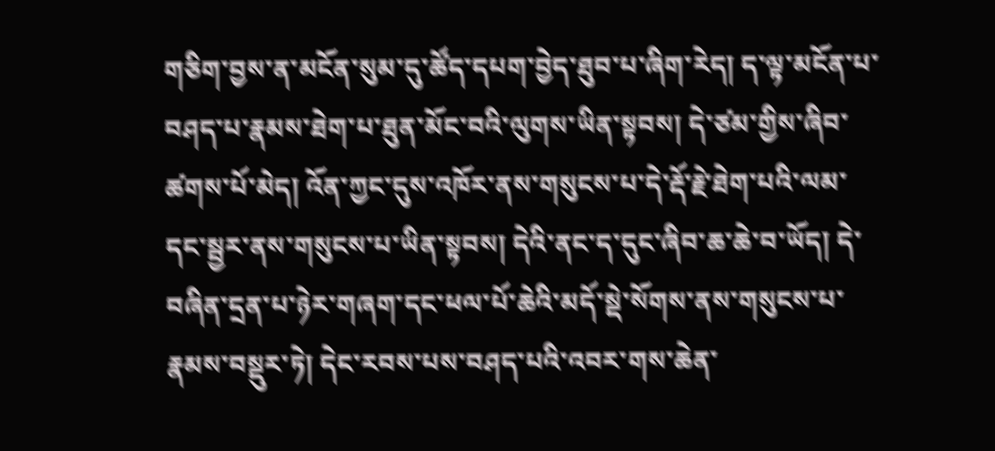གཅིག་བྱས་ན་མངོན་སུམ་དུ་ཚོད་དཔག་བྱེད་ཐུབ་པ་ཞིག་རེད། ད་ལྟ་མངོན་པ་བཤད་པ་རྣམས་ཐེག་པ་ཐུན་མོང་བའི་ལུགས་ཡིན་སྟབས། དེ་ཙམ་གྱིས་ཞིབ་ཚགས་པོ་མེད། འོན་ཀྱང་དུས་འཁོར་ནས་གསུངས་པ་དེ་རྡོ་རྗེ་ཐེག་པའི་ལམ་དང་སྦྱར་ནས་གསུངས་པ་ཡིན་སྟབས། དེའི་ནང་ད་དུང་ཞིབ་ཆ་ཆེ་བ་ཡོད། དེ་བཞིན་དྲན་པ་ཉེར་གཞག་དང་ཕལ་པོ་ཆེའི་མདོ་སྡེ་སོགས་ནས་གསུངས་པ་རྣམས་བསྡུར་ཏེ། དེང་རབས་པས་བཤད་པའི་འབར་གས་ཆེན་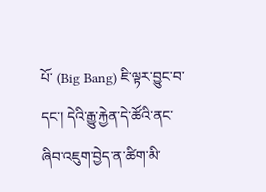པོ་ (Big Bang) ཇི་ལྟར་བྱུང་བ་དང་། དེའི་རྒྱུ་རྐྱེན་དེ་ཚོའི་ནང་ཞིབ་འཇུག་བྱེད་ན་ཚིག་མི་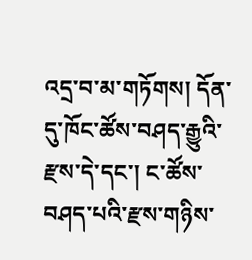འདྲ་བ་མ་གཏོགས། དོན་དུ་ཁོང་ཚོས་བཤད་རྒྱུའི་རྫས་དེ་དང་། ང་ཚོས་བཤད་པའི་རྫས་གཉིས་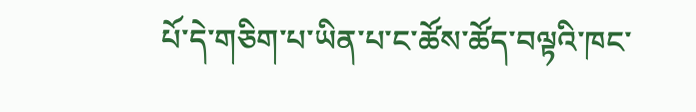པོ་དེ་གཅིག་པ་ཡིན་པ་ང་ཚོས་ཚོད་བལྟའི་ཁང་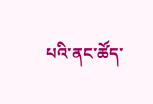པའི་ནང་ཚོད་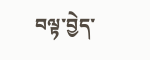བལྟ་བྱེད་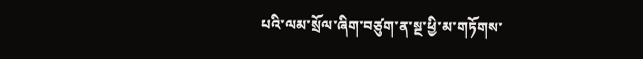པའི་ལམ་སྲོལ་ཞིག་བཙུག་ན་སྔ་ཕྱི་མ་གཏོགས་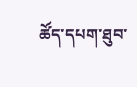ཚོད་དཔག་ཐུབ་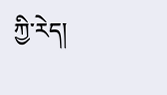ཀྱི་རེད།